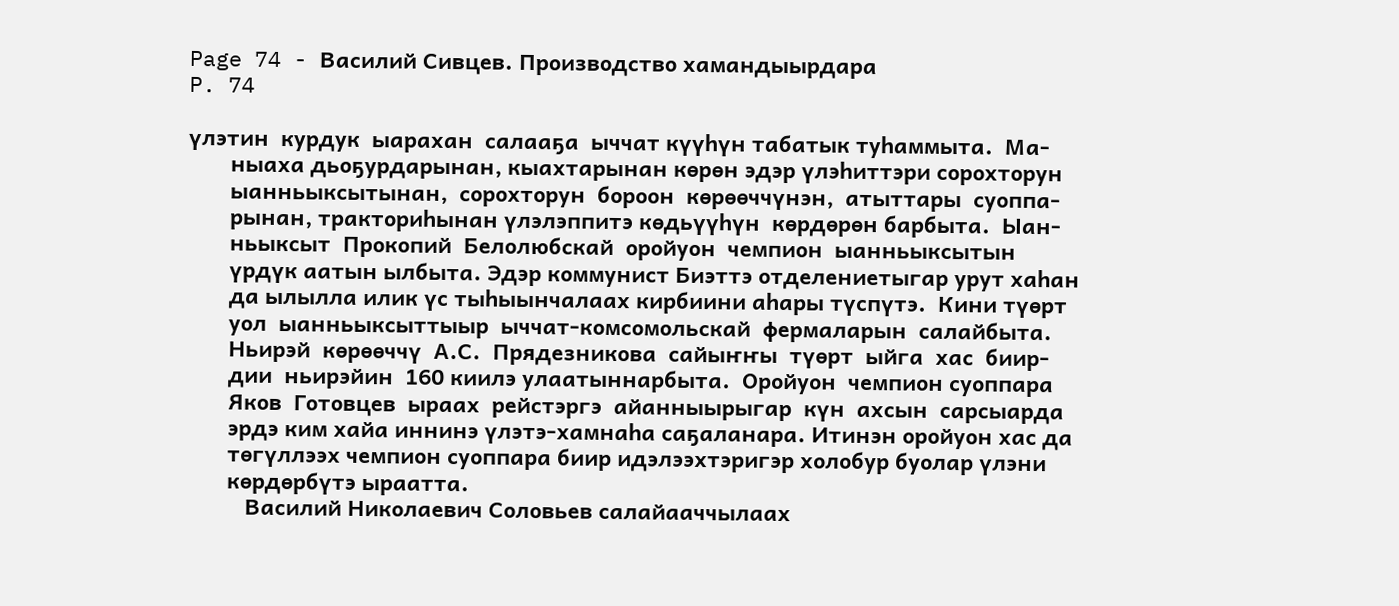Page 74 - Василий Сивцев. Производство хамандыырдара
P. 74

үлэтин  курдук  ыарахан  салааҕа  ыччат күүһүн табатык туһаммыта.  Ма-
       ныаха дьоҕурдарынан, кыахтарынан көрөн эдэр үлэһиттэри сорохторун
       ыанньыксытынан,  сорохторун  бороон  көрөөччүнэн,  атыттары  суоппа-
       рынан, тракториһынан үлэлэппитэ көдьүүһүн  көрдөрөн барбыта.  Ыан-
       ньыксыт  Прокопий  Белолюбскай  оройуон  чемпион  ыанньыксытын
       үрдүк аатын ылбыта. Эдэр коммунист Биэттэ отделениетыгар урут хаһан
       да ылылла илик үс тыһыынчалаах кирбиини аһары түспүтэ.  Кини түөрт
       уол  ыанньыксыттыыр  ыччат-комсомольскай  фермаларын  салайбыта.
       Ньирэй  көрөөччү  А.С.  Прядезникова  сайыҥҥы  түөрт  ыйга  хас  биир-
       дии  ньирэйин  160 киилэ улаатыннарбыта.  Оройуон  чемпион суоппара
       Яков  Готовцев  ыраах  рейстэргэ  айанныырыгар  күн  ахсын  сарсыарда
       эрдэ ким хайа иннинэ үлэтэ-хамнаһа саҕаланара. Итинэн оройуон хас да
       төгүллээх чемпион суоппара биир идэлээхтэригэр холобур буолар үлэни
       көрдөрбүтэ ыраатта.
          Василий Николаевич Соловьев салайааччылаах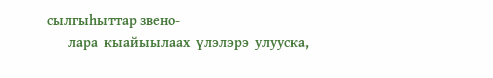сылгыһыттар звено-
       лара  кыайыылаах  үлэлэрэ  улууска,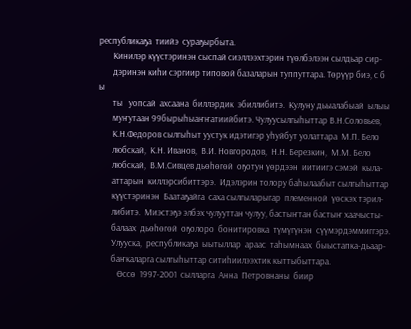республикаҕа  тиийэ  сураҕырбыта.
       Кинилэр күүстэринэн сыспай сиэллээхтэрин түөлбэлээн сылдьар сир-
       дэринэн киһи сэргиир типовой базаларын туппуттара. Төрүүр биэ, с б ы
       ты   уопсай  ахсаана  биллэрдик  эбиллибитэ.  Кулуну дьыалабыай  ылыы
       муҥутаан 99бырыһыаҥҥатиийбитэ. Чулуусылгыһыттар В.Н.Соловьев,
       К.Н.Федоров сылгыһыт уустук идэтигэр уһуйбут уолаттара  М.П. Бело
       любскай,  К.Н. Иванов,  В.И. Новгородов,  Н.Н. Березкин,  М.М. Бело
       любскай,  В.М.Сивцев дьөһөгөй  оҕотун үөрдээн  иитиигэ сэмэй  кыла-
       аттарын  киллэрсибиттэрэ.  Идэлэрин толору баһылаабыт сылгыһыттар
       күүстэринэн  Баатаҕайга  саха сылгыларыгар  племенной  үөскэх тэрил-
       либитэ.  Миэстэҕэ элбэх чулууттан чулуу, бастыҥтан бастыҥ хаачысты-
       балаах  дьөһөгөй  оҕолоро  бонитировка  түмүгүнэн  сүүмэрдэммиггэрэ.
       Улууска,  республикаҕа  ыытыллар  араас  таһымнаах  быыстапка-дьаар-
       баҥкаларга сылгыһыттар ситиһиилээхтик кыттыбыттара.
          Өссө  1997-2001  сылларга  Анна  Петровнаны  биир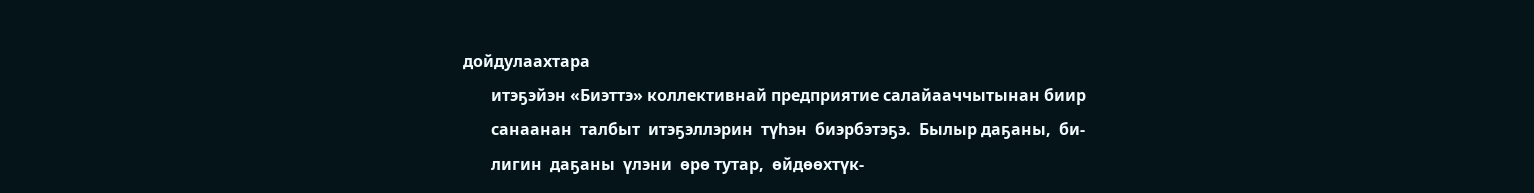дойдулаахтара
       итэҕэйэн «Биэттэ» коллективнай предприятие салайааччытынан биир
       санаанан  талбыт  итэҕэллэрин  түһэн  биэрбэтэҕэ.  Былыр даҕаны,  би-
       лигин  даҕаны  үлэни  өрө тутар,  өйдөөхтүк-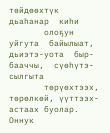төйдөөхтүк дьаһанар  киһи
       олоҕун  уйгута  байылыат,  дьиэтэ-уота  быр-бааччы,  сүөһүтэ-сылгыта
       төрүөхтээх, төрөлкөй, үүттээх-астаах буолар.  Оннук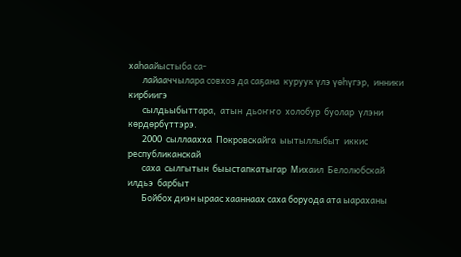хаһаайыстыба са-
       лайааччылара совхоз да саҕана  куруук үлэ үөһүгэр,  инники  кирбиигэ
       сылдьыбыттара,  атын  дьоҥҥо  холобур  буолар  үлэни  көрдөрбүттэрэ.
       2000  сыллаахха  Покровскайга  ыытыллыбыт  иккис  республиканскай
       саха  сылгытын  быыстапкатыгар  Михаил  Белолюбскай  илдьэ  барбыт
       Бойбох диэн ыраас хааннаах саха боруода ата ыараханы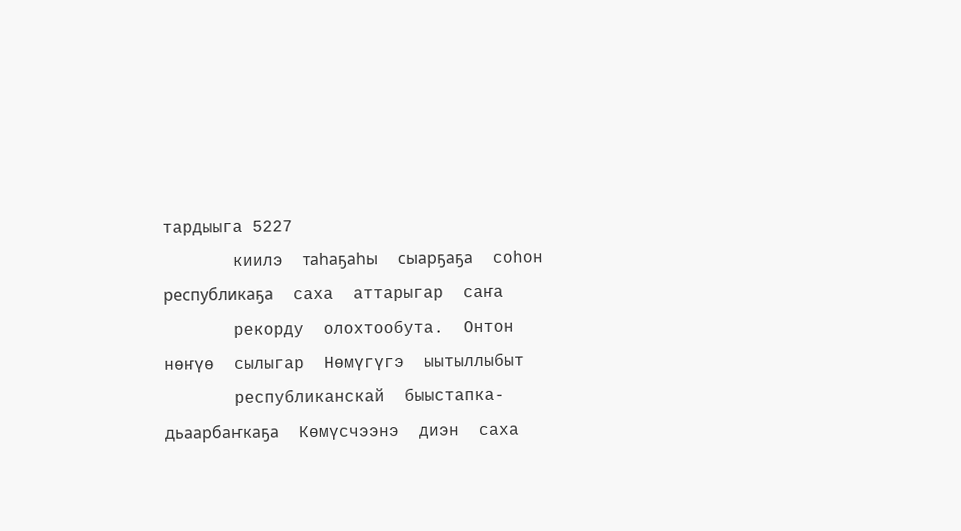тардыыга 5227
       киилэ  таһаҕаһы  сыарҕаҕа  соһон  республикаҕа  саха  аттарыгар  саҥа
       рекорду  олохтообута.  Онтон  нөҥүө  сылыгар  Нөмүгүгэ  ыытыллыбыт
       республиканскай  быыстапка-дьаарбаҥкаҕа  Көмүсчээнэ  диэн  саха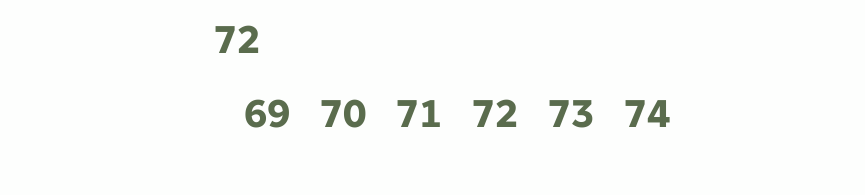72
   69   70   71   72   73   74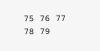75   76   77   78   79